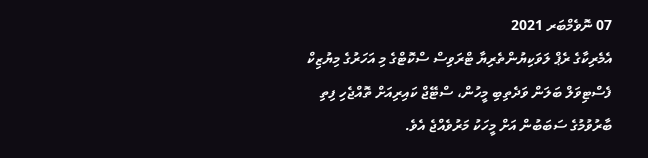07 ނޮވެމްބަރ 2021
އެމެރިކާގެ ރެޕް ލަވަކިޔުންތެރިޔާ ޓްރަވިސް ސްކޮޓްގެ މި އަހަރުގެ މިޔުޒިކް ފެސްޓިވަލް ބަލަން ވަދެތިބި މީހުން، ސްޓޭޖް ކައިރިއަށް ތޮއްޖެހި ފިތި ބާރުވުމުގެ ސަބަބުން އަށް މީހަކު މަރުވެއްޖެ އެވެ.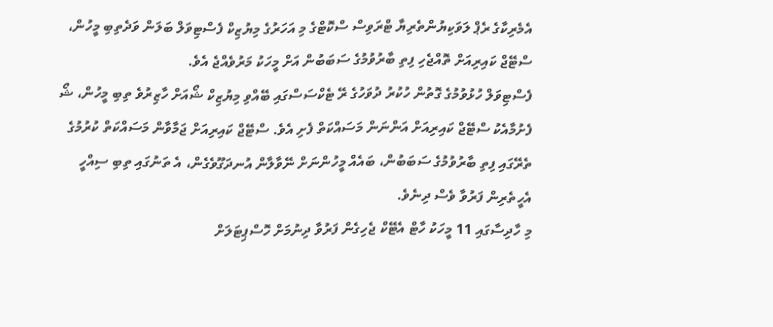އެމެރިކާގެ ރެޕް ލަވަކިޔުންތެރިޔާ ޓްރަވިސް ސްކޮޓްގެ މި އަހަރުގެ މިޔުޒިކް ފެސްޓިވަލް ބަލަން ވަދެތިބި މީހުން، ސްޓޭޖް ކައިރިއަށް ތޮއްޖެހި ފިތި ބާރުވުމުގެ ސަބަބުން އަށް މީހަކު މަރުވެއްޖެ އެވެ.
ފެސްޓިވަލް ހުޅުވުމުގެ ގޮތުން ހުކުރު ދުވަހުގެ ރޭ ޓެކްސަސްގައި ބޭއްވި މިޔުޒިކް ޝޯއަށް ހާޒިރުވެ ތިބި މީހުން، ޝޯ ފެށުމާއެކު ސްޓޭޖް ކައިރިއަށް އަންނަން މަސައްކަތް ފެށި އެވެ. ސްޓޭޖް ކައިރިއަށް ޖަމާވާން މަސައްކަތް ކުރުމުގެ ތެރޭގައި ފިތި ބާރުވުމުގެ ސަބަބުން، ބައެއް މީހުންނަށް ނޭވާލާން އުނދަގޫވެގެން، އެ ތަނުގައި ތިބި ސިއްހީ އެހީތެރިން ފަރުވާ ވެސް ދިނެވެ.
މި ހާދިސާގައި 11 މީހަކު ހާޓް އެޓޭކް ޖެހިގެން ފަރުވާ ދިނުމަށް ހޮސްޕިޓަލަށް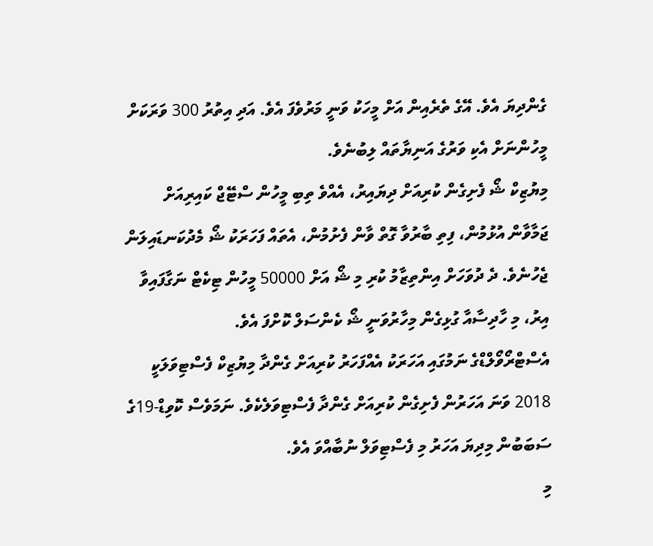ގެންދިޔަ އެވެ. އޭގެ ތެރެއިން އަށް މީހަކު ވަނީ މަރުވެފަ އެވެ. އަދި އިތުރު 300 ވަރަކަށް މީހުންނަށް އެކި ވަރުގެ އަނިޔާތައް ލިބުނެވެ.
މިޔުޒިކް ޝޯ ފެށިގެން ކުރިއަށް ދިޔައިރު، އެއްވެ ތިބި މީހުން ސްޓޭޖް ކައިރިއަށް ޖަމާވާން އުޅުމުން، ފިތި ބާރުވާ ގޮތް ވާން ފެށުމުން، އެތައް ފަހަރަކު ޝޯ މެދުކަނޑައިލަން ޖެހުނެވެ. ދެ ދުވަހަށް އިންތިޒާމު ކުރި މި ޝޯ އަށް 50000 މީހުން ޓިކެޓް ނަގާފައިވާ އިރު، މި ހާދިސާއާ ގުޅިގެން މިހާރުވަނީ ޝޯ ކެންސަލް ކޮށްފަ އެވެ.
އެސްޓްރޯވޯލްޑްގެ ނަމުގައި އަހަރަކު އެއްފަހަރު ކުރިއަށް ގެންދާ މިޔުޒިކް ފެސްޓިވަލަކީ 2018 ވަނަ އަހަރުން ފެށިގެން ކުރިއަށް ގެންދާ ފެސްޓިވަލެކެވެ. ނަމަވެސް ކޮވިޑް-19ގެ ސަބަބުން މިދިޔަ އަހަރު މި ފެސްޓިވަލް ނުބާއްވަ އެވެ.
މި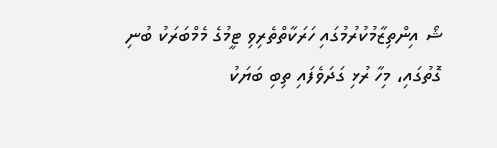ޝޯ އިންތިޒާމުކުރުމުގައި ހަރަކާތްތެރިވި ޓީމުގެ މެމްބަރަކު ބުނި ގޮތުގައި، މިހާ ރުޅި ގަދަވެފައި ތިބި ބަޔަކު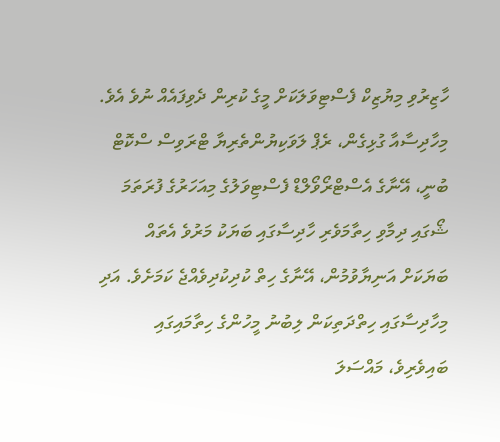ހާޒިރުވި މިޔުޒިކް ފެސްޓިވަލަކަށް މީގެ ކުރިން ދެވިފައެއް ނުވެ އެވެ.
މިހާދިސާއާ ގުޅިގެން، ރެޕް ލަވަކިޔުންތެރިޔާ ޓްރަވިސް ސްކޮޓް ބުނީ، އޭނާގެ އެސްޓްރޯވޯލްޑް ފެސްޓިވަލުގެ މިއަހަރުގެ ފުރަތަމަ ޝޯގައި ދިމާވި ހިތާމަވެރި ހާދިސާގައި ބަޔަކު މަރުވެ އެތައް ބަޔަކަށް އަނިޔާވުމުން، އޭނާގެ ހިތް ކުދިކުދިވެއްޖެ ކަމަށެވެ. އަދި މިހާދިސާގައި ހިތްދަތިކަން ލިބުނު މީހުންގެ ހިތާމައިގައި ބައިވެރިވެ، މައްސަލަ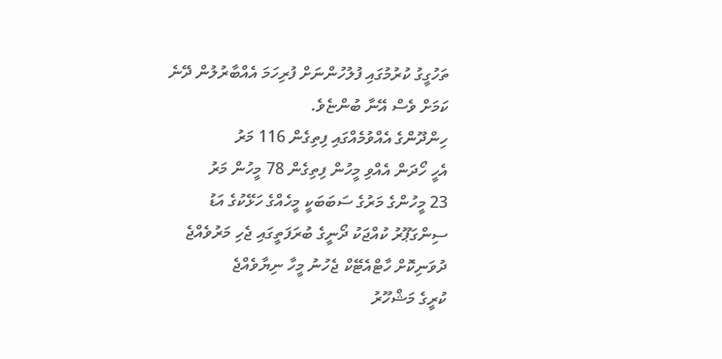ތަހުގީގު ކުރުމުގައި ފުލުހުންނަށް ފުރިހަމަ އެއްބާރުލުން ދޭނެ ކަމަށް ވެސް އޭނާ ބުންޏެވެ.
ހިންދޫންގެ އެއްވުމެއްގައި ފިތިގެން 116 މަރު
އެހީ ހޯދަން އެއްވި މީހުން ފިތިގެން 78 މީހުން މަރު
23 މީހުންގެ މަރުގެ ސަބަބަކީ މީހެއްގެ ހަޅޭކުގެ އަޑު
ސިންގަޕޫރު ކުއްޖަކު ދޯނީގެ ބުރަފަތީގައި ޖެހި މަރުވެއްޖެ
ދުވަނިކޮށް ހާޓްއެޓޭކް ޖެހުނު މީހާ ނިޔާވެއްޖެ
ކުރީގެ މަޝްހޫރު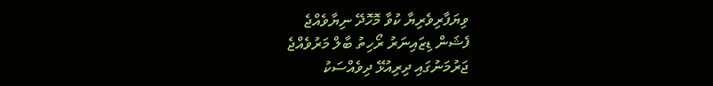ވިޔަފާރިވެރިޔާ ކުވާ މޮހޮދޭ ނިޔާވެއްޖެ
ފެޝަން ޑިޒައިނަރު ރޯހިތު ބާލް މަރުވެއްޖެ
ޖަރުމަނުގައި ދިރިއުޅޭ ދިވެއްސަކު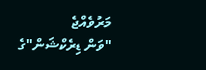މަރުވެއްޖެ
"ވަން ޑިރެކްޝަން"ގެ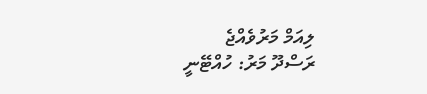ލިއަމް މަރުވެއްޖެ
ރަސްދޫ މަރު: ހުއްޓޭނީ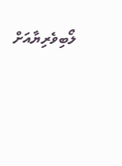ލޯބިވެރިޔާއަށް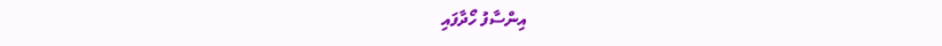އިންސާފު ހޯދާފައި